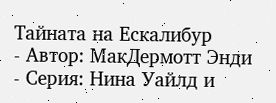Тайната на Ескалибур
- Автор: МакДермотт Энди
- Серия: Нина Уайлд и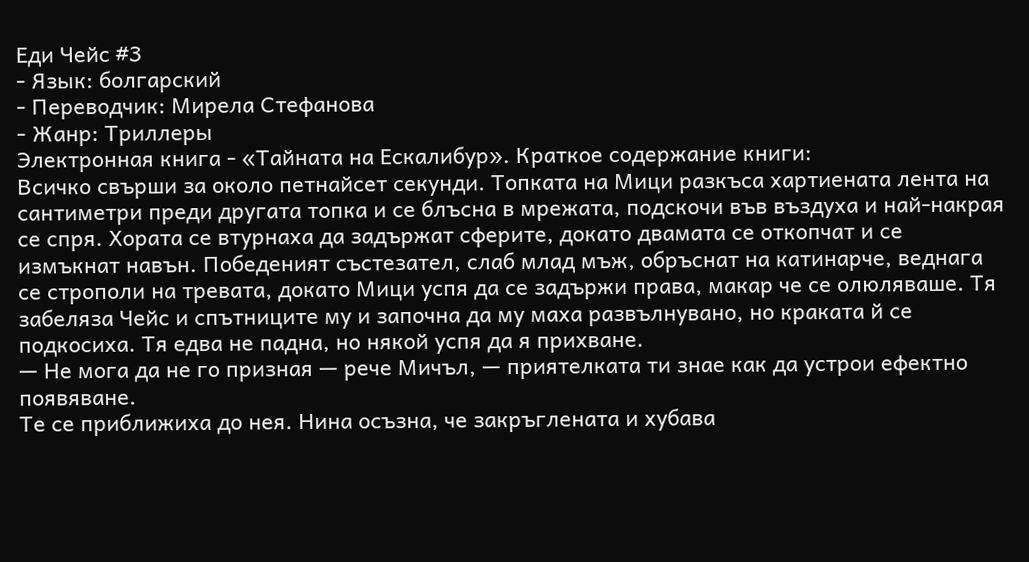Еди Чейс #3
- Язык: болгарский
- Переводчик: Мирела Стефанова
- Жанр: Триллеры
Электронная книга - «Тайната на Ескалибур». Краткое содержание книги:
Всичко свърши за около петнайсет секунди. Топката на Мици разкъса хартиената лента на сантиметри преди другата топка и се блъсна в мрежата, подскочи във въздуха и най-накрая се спря. Хората се втурнаха да задържат сферите, докато двамата се откопчат и се измъкнат навън. Победеният състезател, слаб млад мъж, обръснат на катинарче, веднага се строполи на тревата, докато Мици успя да се задържи права, макар че се олюляваше. Тя забеляза Чейс и спътниците му и започна да му маха развълнувано, но краката й се подкосиха. Тя едва не падна, но някой успя да я прихване.
— Не мога да не го призная — рече Мичъл, — приятелката ти знае как да устрои ефектно появяване.
Те се приближиха до нея. Нина осъзна, че закръглената и хубава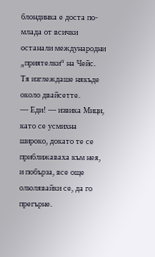блондинка е доста по-млада от всички останали международни „приятелки“ на Чейс. Тя изглеждаше някъде около двайсетте.
— Еди! — извика Мици, като се усмихна широко, докато те се приближаваха към нея, и побърза, все още олюлявайки се, да го прегърне.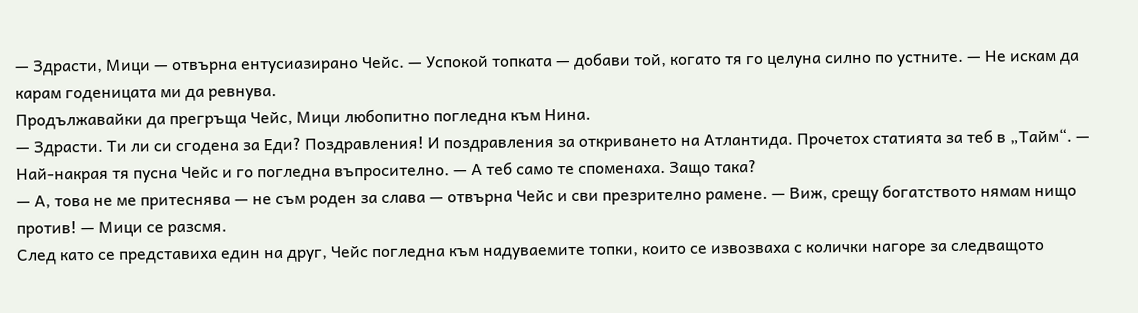— Здрасти, Мици — отвърна ентусиазирано Чейс. — Успокой топката — добави той, когато тя го целуна силно по устните. — Не искам да карам годеницата ми да ревнува.
Продължавайки да прегръща Чейс, Мици любопитно погледна към Нина.
— Здрасти. Ти ли си сгодена за Еди? Поздравления! И поздравления за откриването на Атлантида. Прочетох статията за теб в „Тайм“. — Най-накрая тя пусна Чейс и го погледна въпросително. — А теб само те споменаха. Защо така?
— А, това не ме притеснява — не съм роден за слава — отвърна Чейс и сви презрително рамене. — Виж, срещу богатството нямам нищо против! — Мици се разсмя.
След като се представиха един на друг, Чейс погледна към надуваемите топки, които се извозваха с колички нагоре за следващото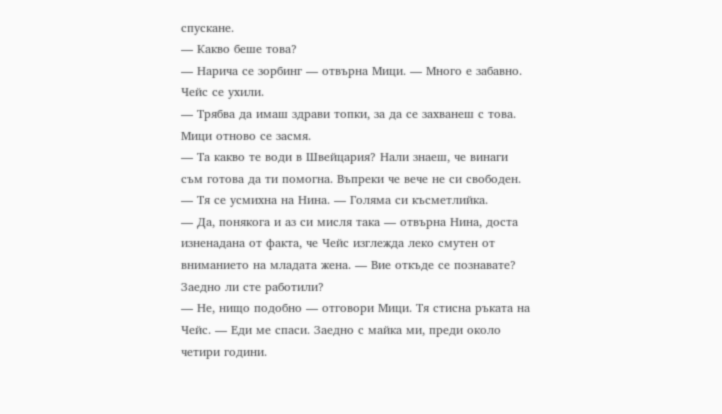спускане.
— Какво беше това?
— Нарича се зорбинг — отвърна Мици. — Много е забавно.
Чейс се ухили.
— Трябва да имаш здрави топки, за да се захванеш с това.
Мици отново се засмя.
— Та какво те води в Швейцария? Нали знаеш, че винаги съм готова да ти помогна. Въпреки че вече не си свободен. — Тя се усмихна на Нина. — Голяма си късметлийка.
— Да, понякога и аз си мисля така — отвърна Нина, доста изненадана от факта, че Чейс изглежда леко смутен от вниманието на младата жена. — Вие откъде се познавате? Заедно ли сте работили?
— Не, нищо подобно — отговори Мици. Тя стисна ръката на Чейс. — Еди ме спаси. Заедно с майка ми, преди около четири години.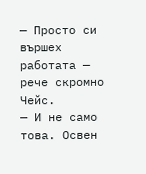— Просто си вършех работата — рече скромно Чейс.
— И не само това. Освен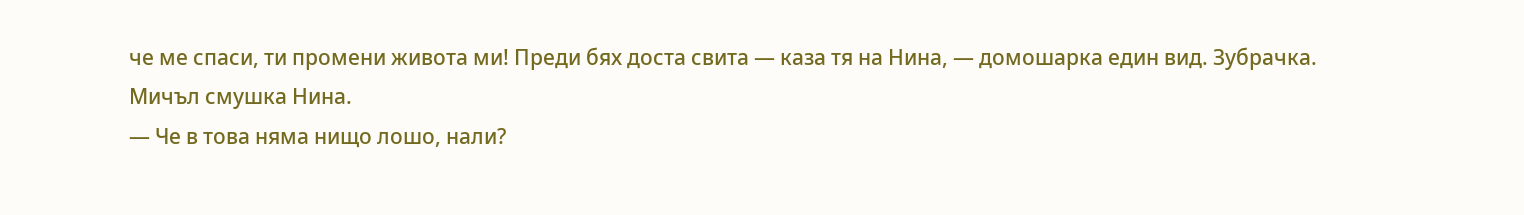че ме спаси, ти промени живота ми! Преди бях доста свита — каза тя на Нина, — домошарка един вид. Зубрачка.
Мичъл смушка Нина.
— Че в това няма нищо лошо, нали?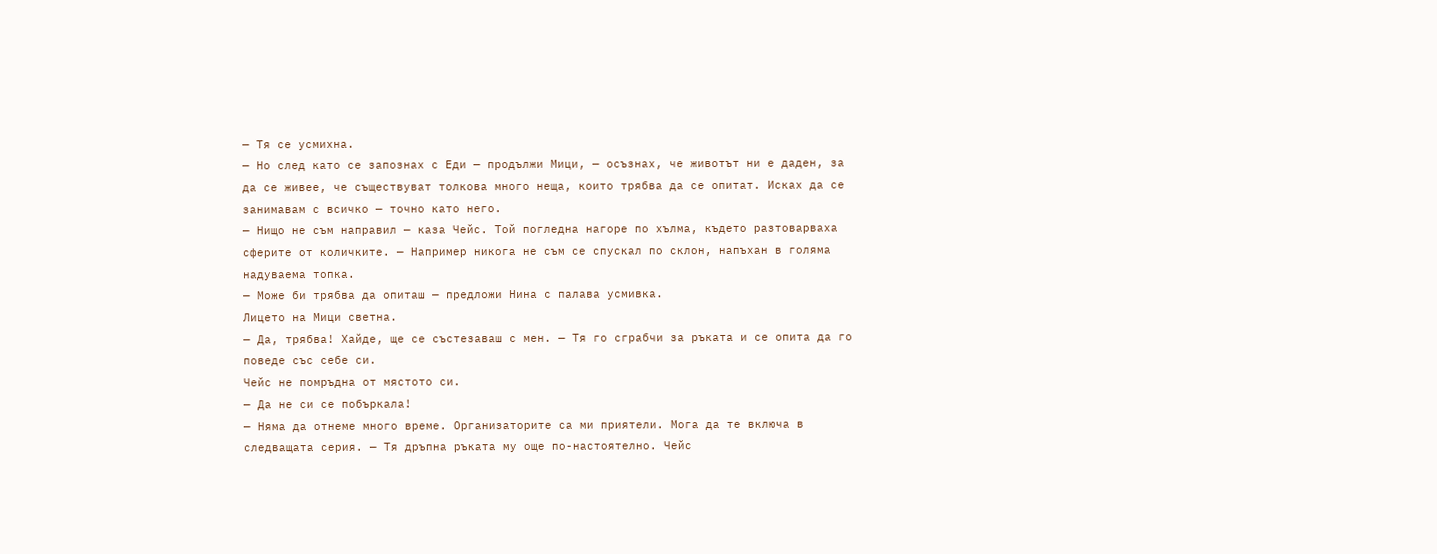— Тя се усмихна.
— Но след като се запознах с Еди — продължи Мици, — осъзнах, че животът ни е даден, за да се живее, че съществуват толкова много неща, които трябва да се опитат. Исках да се занимавам с всичко — точно като него.
— Нищо не съм направил — каза Чейс. Той погледна нагоре по хълма, където разтоварваха сферите от количките. — Например никога не съм се спускал по склон, напъхан в голяма надуваема топка.
— Може би трябва да опиташ — предложи Нина с палава усмивка.
Лицето на Мици светна.
— Да, трябва! Хайде, ще се състезаваш с мен. — Тя го сграбчи за ръката и се опита да го поведе със себе си.
Чейс не помръдна от мястото си.
— Да не си се побъркала!
— Няма да отнеме много време. Организаторите са ми приятели. Мога да те включа в следващата серия. — Тя дръпна ръката му още по-настоятелно. Чейс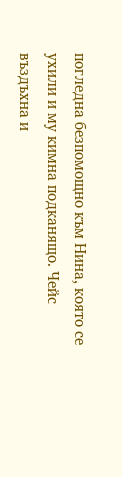погледна безпомощно към Нина, която се ухили и му кимна подканящо. Чейс въздъхна и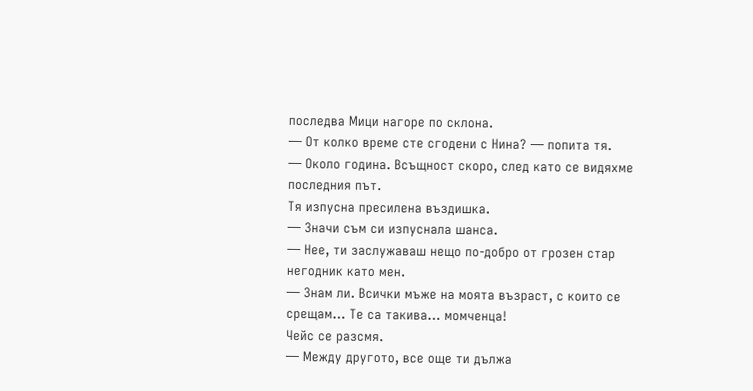последва Мици нагоре по склона.
— От колко време сте сгодени с Нина? — попита тя.
— Около година. Всъщност скоро, след като се видяхме последния път.
Тя изпусна пресилена въздишка.
— Значи съм си изпуснала шанса.
— Нее, ти заслужаваш нещо по-добро от грозен стар негодник като мен.
— Знам ли. Всички мъже на моята възраст, с които се срещам… Те са такива… момченца!
Чейс се разсмя.
— Между другото, все още ти дължа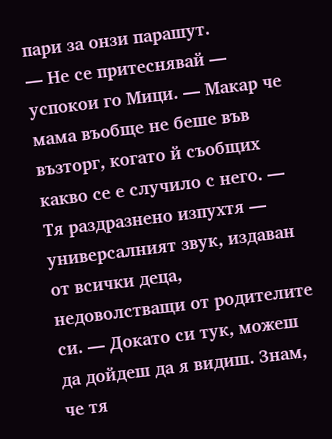пари за онзи парашут.
— Не се притеснявай — успокои го Мици. — Макар че мама въобще не беше във възторг, когато й съобщих какво се е случило с него. — Тя раздразнено изпухтя — универсалният звук, издаван от всички деца, недоволстващи от родителите си. — Докато си тук, можеш да дойдеш да я видиш. Знам, че тя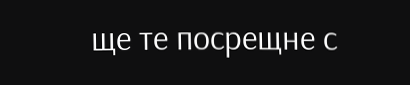ще те посрещне с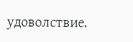удоволствие.